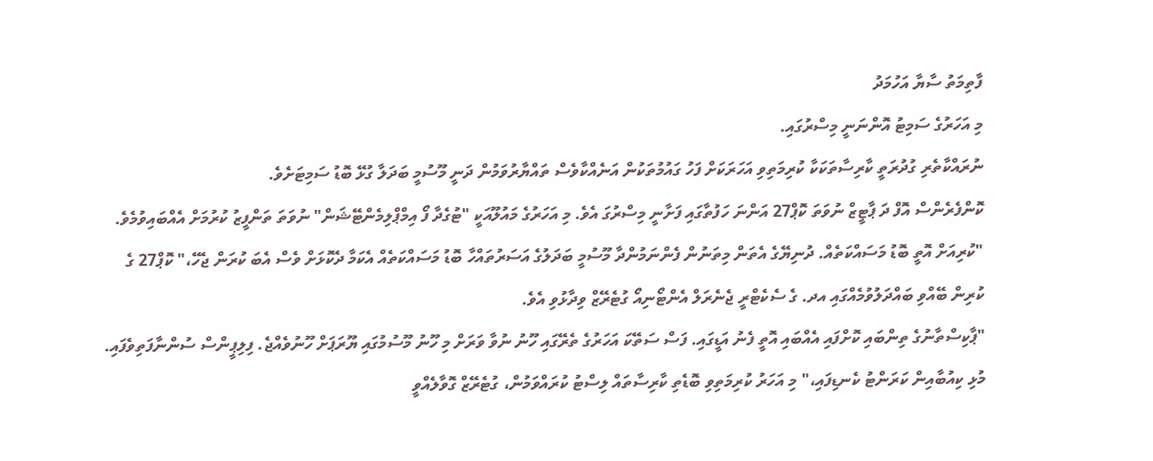ފާތިމަތު ސާޔާ އަހުމަދު
މި އަހަރުގެ ސަމިޓު އޮންނަނީ މިސްރުގައި.
ނުރައްކާތެރި ގުދުރަތީ ކާރިސާތަކަކާ ކުރިމަތިވި އަހަރަކަށް ފަހު ގައުމުތަކުން އަނެއްކާވެސް ތައްޔާރުވަމުން ދަނީ މޫސުމީ ބަދަލާ ގުޅޭ ބޮޑު ސަމިޓަށެވެ.
ކޮންފެރެންސް އޮފް ދަ ޕާޓީޒް ނުވަތަ ކޮޕް27 އަންނަ ހަފުތާގައި ފަށާނީ މިސްރުގަ އެވެ. މި އަހަރުގެ މައުލޫއަކީ "ޓުގެދާ ފޯ އިމްޕްލިމެންޓޭޝަން" ނުވަތަ ތަންފީޒު ކުރުމަށް އެއްބައިވުމެވެ.
"ކުރިއަށް އޮތީ ބޮޑު މަސައްކަތެއް. ދުނިޔޭގެ އެތަން މިތަނުން ފެންނަމުންދާ މޫސުމީ ބަދަލުގެ އަސަރުތައްހާ ބޮޑު މަސައްކަތެއް އެކަމާ ދެކޮޅަށް ވެސް އެބަ ކުރަން ޖެހޭ،" ކޮޕް27 ގެ ކުރިން ބޭއްވި ބައްދަލުވުމެއްގައި އދ. ގެ ސެކެޓްރީ ޖެނެރަލް އެންޓޯނިއޯ ގުޓެރޭޒް ވިދާޅުވި އެވެ.
"ޕާކިސްތާނުގެ ތިންބައި ކޮށްފައި އެއްބައި އޮތީ ފެނު އަޑީގައި. ފަސް ސަތޭކަ އަހަރުގެ ތެރޭގައި ހޫނު ނުވާ ވަރަށް މި ހޫނު މޫސުމުގައި ޔޫރަޕަށް ހޫނުވެއްޖެ. ފިލިޕީންސް ސުންނާފަތިވެފައި. މުޅި ކިއުބާއިން ކަރަންޓު ކެނޑިފައި،" މި އަހަރު ކުރިމަތިވި ބޮޑެތި ކާރިސާތައް ލިސްޓު ކުރައްވަމުން، ގުޓެރޭޒް ގޮވާލެއްވީ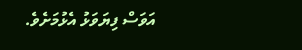އަވަސް ފިޔަވަޅު އެޅުމަށެވެ.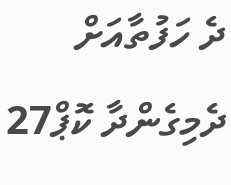ދެ ހަފުތާއަށް ދެމިގެންދާ ކޮޕް27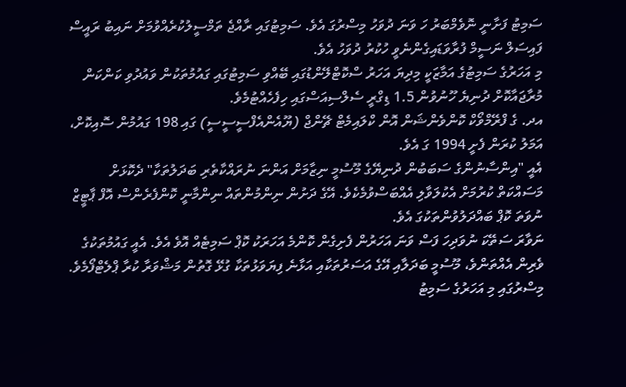ސަމިޓު ފަށާނީ ނޮވެމްބަރު ހަ ވަނަ ދުވަހު މިސްރުގަ އެވެ. ސަމިޓުގައި ރާއްޖެ ތަމްސީލުކުރެއްވުމަށް ނައިބު ރައީސް ފައިސަލް ނަސީމް ފުރާވަޑައިގެންނެވީ ހުކުރު ދުވަހު އެވެ.
މި އަހަރުގެ ސަމިޓުގެ އަމާޒަކީ މިދިޔަ އަހަރު ސްކޮޓްލޭންޑުގައި ބޭއްވި ސަމިޓުގައި ގައުމުތަކުން ވައުދުވި ކަންކަން މުރާޖައާކޮށް ދުނިޔެ ހޫނުވުން 1.5 ޑިގްރީ ސެލްސިއަސްގައި ހިފެހެއްޓުމެވެ.
އދ. ގެ ފްރޭމްވޯކް ކޮންވެންޝަން އޮން ކްލައިމެޓް ޗޭންޖް (ޔޫއެންއެފްސީސީސީ) ގައި 198 ގައުމުން ސޮއިކޮށް، އަމަލު ކުރަން ފެށީ 1994 ގަ އެވެ.
އެއީ "އިންސާނުންގެ ސަބަބުން ދުނިޔޭގެ މޫސުމީ ނިޒާމަށް އަންނަ ނުރައްކާތެރި ބަދަލުތަކާ" ދެކޮޅަށް މަސައްކަތް ކުރުމަށް އެކުލަވާލި އެއްބަސްވުމެކެވެ. އޭގެ ދަށުން ނިންމުންތައް ނިންމާނީ ކޮންފެރެންސް އޮފް ޕާޓީޒް ނުވަތަ ކޮޕް ބައްދަލުވުންތަކުގަ އެވެ.
ނަވާރަ ސަތޭކަ ނުވަދިހަ ފަސް ވަނަ އަހަރުން ފެށިގެން ކޮންމެ އަހަރަކު ކޮޕް ސަމިޓެއް އޮވެ އެވެ. އެއީ ގައުމުތަކުގެ ވެރިން އެއްތަންވެ، މޫސުމީ ބަދަލާއި އޭގެ އަސަރުތަކާއި އަޅާނެ ފިޔަވަޅުތަކާ ގުޅޭ ގޮތުން މަޝްވަރާ ކުރާ ޕްލެޓްފޯމެވެ.
މިސްރުގައި މި އަހަރުގެ ސަމިޓު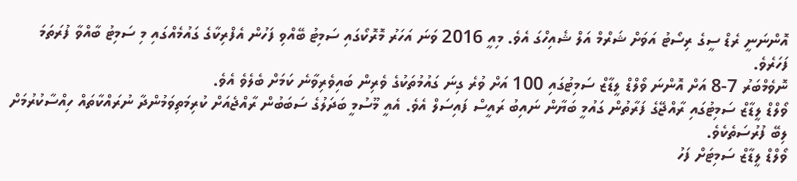އޮންނަނީ ރެޑް ސީގެ ރިސޯޓު އަވަށް ޝަރްމް އަލް ޝެއިހްގަ އެވެ. މިއީ 2016 ވަނަ އަހަރު މޮރޮކޯގައި ސަމިޓު ބޭއްވި ފަހުން އެފްރިކާގެ ގައުމެއްގައި މި ސަމިޓު ބާއްވާ ފުރަތަމަ ފަހަރެވެ.
ނޮވެމްބަރު 7-8 އަށް އޮންނަ ވޯލްޑް ލީޑާޒް ސަމިޓުގައި 100 އަށް ވުރެ ގިނަ ގައުމުތަކުގެ ވެރިން ބައިވެރިވާނެ ކަމަށް ބެލެވެ އެވެ.
ވޯލްޑް ލީޑާޒް ސަމިޓުގައި ރާއްޖޭގެ ފަރާތުން ގައުމީ ބަޔާން ނައިބު ރައީސް ފައިސަލް އެވެ. އެއީ މޫސުމީ ބަދަލުގެ ސަބަބުން ރާއްޖެއަށް ކުރިމަތިވަމުންދާ ނުރައްކާތައް ހިއްސާކުރުމަށް ލިބޭ ފުރުސަތެކެވެ.
ވޯލްޑް ލީޑާޒް ސަމިޓަށް ފަހު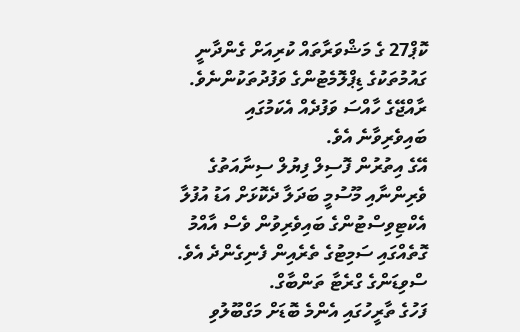ކޮޕް27 ގެ މަޝްވަރާތައް ކުރިއަށް ގެންދާނީ ގައުމުތަކުގެ ޑިޕްލޮމެޓުންގެ ވަފުދުތަކުންނެވެ. ރާއްޖޭގެ ހާއްސަ ވަފުދެއް އެކަމުގައި ބައިވެރިވާނެ އެވެ.
އޭގެ އިތުރުން ފޮސިލް ފިޔުލް ސިނާއަތުގެ ވެރިންނާއި މޫސުމީ ބަދަލާ ދެކޮޅަށް އަޑު އުފުލާ އެކްޓިވިސްޓުންގެ ބައިވެރިވުން ވެސް އާއްމު ގޮތެއްގައި ސަމިޓުގެ ތެރެއިން ފެނިގެންދެ އެވެ.
ސްވިޑަންގެ ގްރެޓާ ތަންބާގް.
ފަހުގެ ތާރީހުގައި އެންމެ ބޮޑަށް މަގްބޫލުވި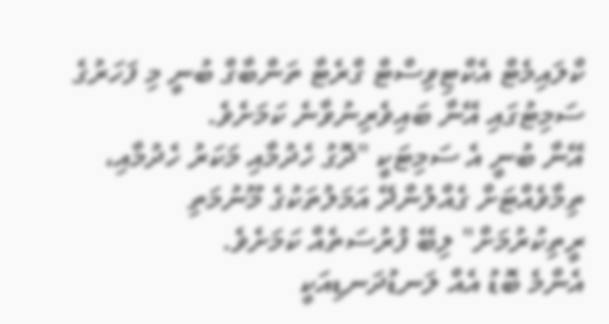ކްލައިމެޓް އެކްޓިވިސްޓް ގްރެޓާ ތަންބާގް ބުނީ މި ފަހަރުގެ ސަމިޓުގައި އޭނާ ބައިވެރިނުވާނެ ކަމަށެވެ.
އޭނާ ބުނީ އެ ސަމިޓަކީ "ދޮގު ހެދުމާއި މަކަރު ހެދުމާއި، ތިމާވެއްޓަށް ގެއްލުންދޭ އަމަލުތަކުގެ މޫނުމަތި ރީތިކުރުމަށް" ލިބޭ ފުރުސަތެއް ކަމަށެވެ.
އެންމެ ބޮޑު އެއް ލަނޑުދަނޑިއަކީ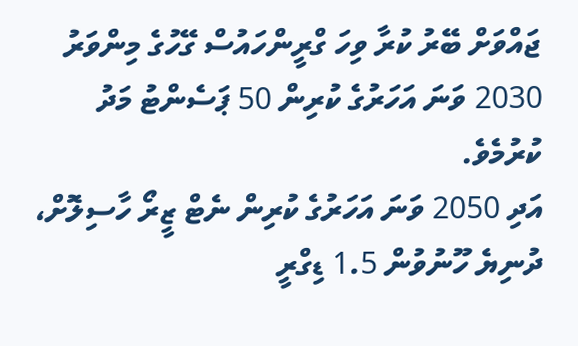ޖައްވަށް ބޭރު ކުރާ ވިހަ ގްރީންހައުސް ގޭހުގެ މިންވަރު 2030 ވަނަ އަހަރުގެ ކުރިން 50 ޕަސެންޓު މަދު ކުރުމެވެ.
އަދި 2050 ވަނަ އަހަރުގެ ކުރިން ނެޓް ޒީރޯ ހާސިލޮށް، ދުނިޔެ ހޫނުވުން 1.5 ޑިގްރީ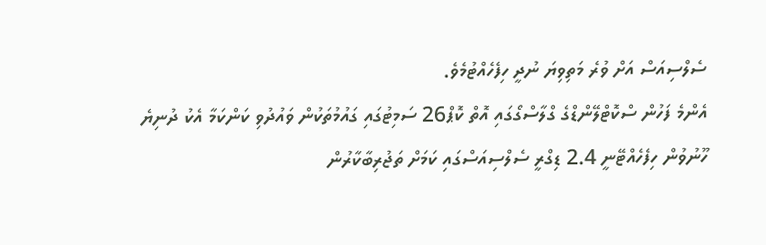ސެލްސިއަސް އަށް ވުރެ މަތިވިޔަ ނުދީ ހިފެހެއްޓުމެވެ.
އެންމެ ފަހުން ސްކޮޓްލޭންޑްގެ ގްލާސްގޯގައި އޮތް ކޮޕް26 ސަމިޓުގައި ގައުމުތަކުން ވައުދުވި ކަންކަމާ އެކު ދުނިޔެ ހޫނުވުން ހިފެހެއްޓޭނީ 2.4 ޑިގްރީ ސެލްސިއަސްގައި ކަމަށް ތަޖުރިބާކާރުން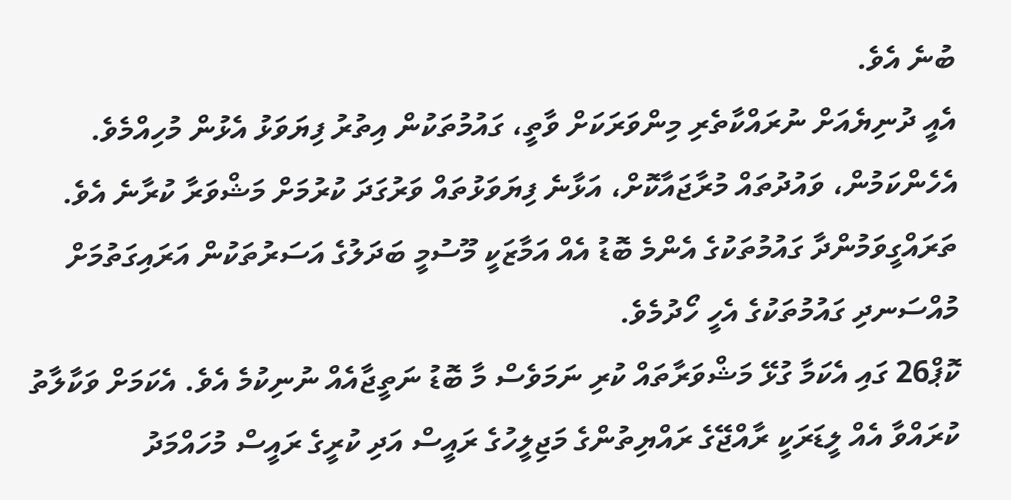ބުނެ އެވެ.
އެއީ ދުނިޔެއަށް ނުރައްކާތެރި މިންވަރަކަށް ވާތީ، ގައުމުތަކުން އިތުރު ފިޔަވަޅު އެޅުން މުހިއްމެވެ. އެހެންކަމުން، ވައުދުތައް މުރާޖައާކޮށް، އަޅާނެ ފިޔަވަޅުތައް ވަރުގަދަ ކުރުމަށް މަޝްވަރާ ކުރާނެ އެވެ.
ތަރައްގީވަމުންދާ ގައުމުތަކުގެ އެންމެ ބޮޑު އެއް އަމާޒަކީ މޫސުމީ ބަދަލުގެ އަސަރުތަކުން އަރައިގަތުމަށް މުއްސަނދި ގައުމުތަކުގެ އެހީ ހޯދުމެވެ.
ކޮޕް26 ގައި އެކަމާ ގުޅޭ މަޝްވަރާތައް ކުރި ނަމަވެސް މާ ބޮޑު ނަތީޖާއެއް ނުނިކުމެ އެވެ. އެކަމަށް ވަކާލާތު ކުރައްވާ އެއް ލީޑަރަކީ ރާއްޖޭގެ ރައްޔިތުންގެ މަޖިލީހުގެ ރައީސް އަދި ކުރީގެ ރައީސް މުހައްމަދު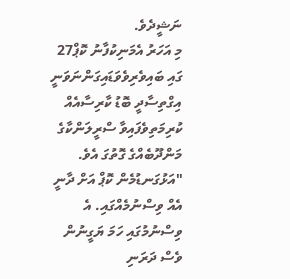ނަޝީދެވެ.
މި އަހަރު އެމަނިކުފާނު ކޮޕް27 ގައި ބައިވެރިވެވަޑައިގަންނަވަނީ އިގްތިސާދީ ބޮޑު ކާރިސާއެއް ކުރިމަތިވެފައިވާ ސްރީލަންކާގެ މަންދޫބެއްގެ ގޮތުގަ އެވެ.
"އަޅުގަނޑުމެން ކޮޕް އަށް ދާނީ އެއް ވިސްނުމެއްގައި. އެ ވިސްނުމުގައި ހަމަ ޔަގީނުން ވެސް ދަރަނި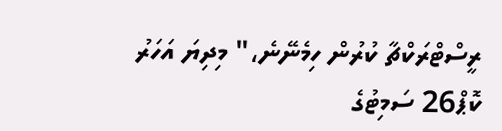ރީސްޓްރަކްޗާ ކުރުން ހިމެނޭނެ،" މިދިޔަ އަހަރު ކޮޕް26 ސަމިޓުގެ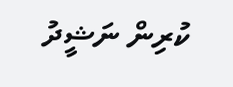ކުރިން ނަޝީދު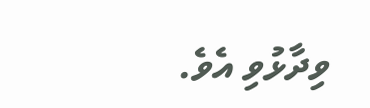ވިދާޅުވި އެވެ.